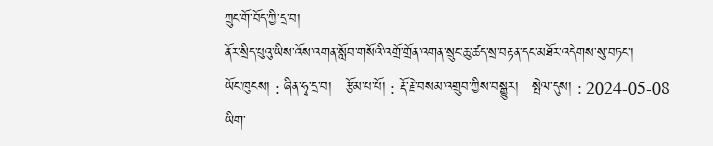ཀྲུང་གོ་བོད་ཀྱི་དྲ་བ།
ནོར་སྲིད་པུའུ་ཡིས་འོས་འགན་སློབ་གསོའི་འགྲོ་གྲོན་འགན་སྲུང་ཆུ་ཚད་སྲ་བརྟན་དང་མཐོར་འདེགས་སུ་བཏང་།
ཡོང་ཁུངས། : ཞིན་ཧྭ་དྲ་བ།   རྩོམ་པ་པོ། : རྡོ་རྗེ་བསམ་འགྲུབ་ཀྱིས་བསྒྱུར།   སྤེལ་དུས། : 2024-05-08
ཡིག་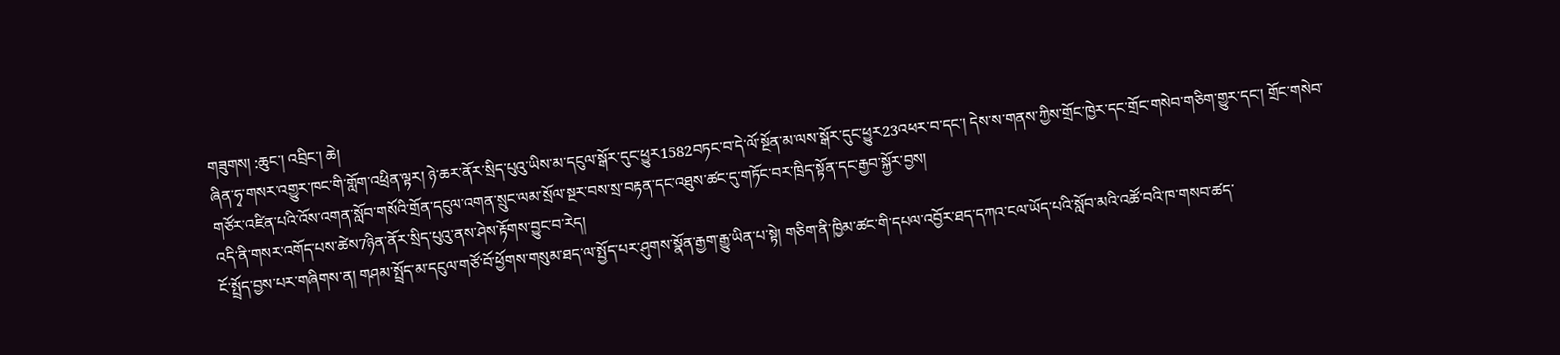གཟུགས། :ཆུང་། འབྲིང་། ཆེ།
ཞིན་ཧྭ་གསར་འགྱུར་ཁང་གི་གློག་འཕྲིན་ལྟར། ཉེ་ཆར་ནོར་སྲིད་པུའུ་ཡིས་མ་དངུལ་སྒོར་དུང་ཕྱུར1582བཏང་བ་དེ་ལོ་སྔོན་མ་ལས་སྒོར་དུང་ཕྱུར23འཕར་བ་དང་། དེས་ས་གནས་ཀྱིས་གྲོང་ཁྱེར་དང་གྲོང་གསེབ་གཅིག་གྱུར་དང་། གྲོང་གསེབ་གཙོར་འཛིན་པའི་འོས་འགན་སློབ་གསོའི་གྲོན་དངུལ་འགན་སྲུང་ལམ་སྲོལ་སྔར་བས་སྲ་བརྟན་དང་འཐུས་ཚང་དུ་གཏོང་བར་ཁྲིད་སྟོན་དང་རྒྱབ་སྐྱོར་བྱས།
འདི་ནི་གསར་འགོད་པས་ཚེས7ཉིན་ནོར་སྲིད་པུའུ་ནས་ཤེས་རྟོགས་བྱུང་བ་རེད།
ངོ་སྤྲོད་བྱས་པར་གཞིགས་ན། གཤམ་སྤྲོད་མ་དངུལ་གཙོ་བོ་ཕྱོགས་གསུམ་ཐད་ལ་སྤྱོད་པར་ཤུགས་སྣོན་རྒྱག་རྒྱུ་ཡིན་པ་སྟེ། གཅིག་ནི་ཁྱིམ་ཚང་གི་དཔལ་འབྱོར་ཐད་དཀའ་ངལ་ཡོད་པའི་སློབ་མའི་འཚོ་བའི་ཁ་གསབ་ཚད་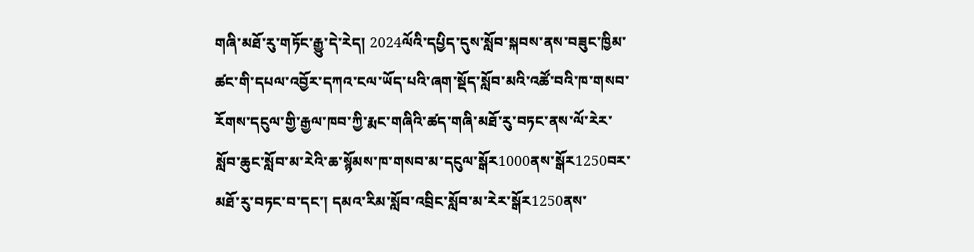གཞི་མཐོ་རུ་གཏོང་རྒྱུ་དེ་རེད། 2024ལོའི་དཔྱིད་དུས་སློབ་སྐབས་ནས་བཟུང་ཁྱིམ་ཚང་གི་དཔལ་འབྱོར་དཀའ་ངལ་ཡོད་པའི་ཞག་སྡོད་སློབ་མའི་འཚོ་བའི་ཁ་གསབ་རོགས་དངུལ་གྱི་རྒྱལ་ཁབ་ཀྱི་རྨང་གཞིའི་ཚད་གཞི་མཐོ་རུ་བཏང་ནས་ལོ་རེར་སློབ་ཆུང་སློབ་མ་རེའི་ཆ་སྙོམས་ཁ་གསབ་མ་དངུལ་སྒོར1000ནས་སྒོར1250བར་མཐོ་རུ་བཏང་བ་དང་། དམའ་རིམ་སློབ་འབྲིང་སློབ་མ་རེར་སྒོར1250ནས་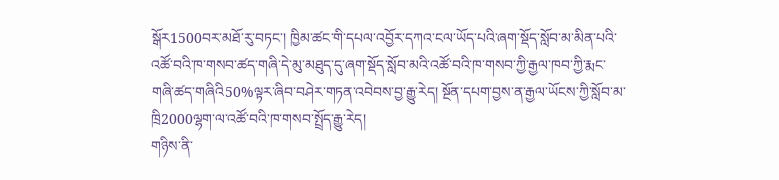སྒོར1500བར་མཐོ་རུ་བཏང་། ཁྱིམ་ཚང་གི་དཔལ་འབྱོར་དཀའ་ངལ་ཡོད་པའི་ཞག་སྡོད་སློབ་མ་མིན་པའི་འཚོ་བའི་ཁ་གསབ་ཚད་གཞི་དེ་མུ་མཐུད་དུ་ཞག་སྡོད་སློབ་མའི་འཚོ་བའི་ཁ་གསབ་ཀྱི་རྒྱལ་ཁབ་ཀྱི་རྨང་གཞི་ཚད་གཞིའི50%ལྟར་ཞིབ་བཤེར་གཏན་འབེབས་བྱ་རྒྱུ་རེད། སྔོན་དཔག་བྱས་ན་རྒྱལ་ཡོངས་ཀྱི་སློབ་མ་ཁྲི2000ལྷག་ལ་འཚོ་བའི་ཁ་གསབ་སྤྲོད་རྒྱུ་རེད།
གཉིས་ནི་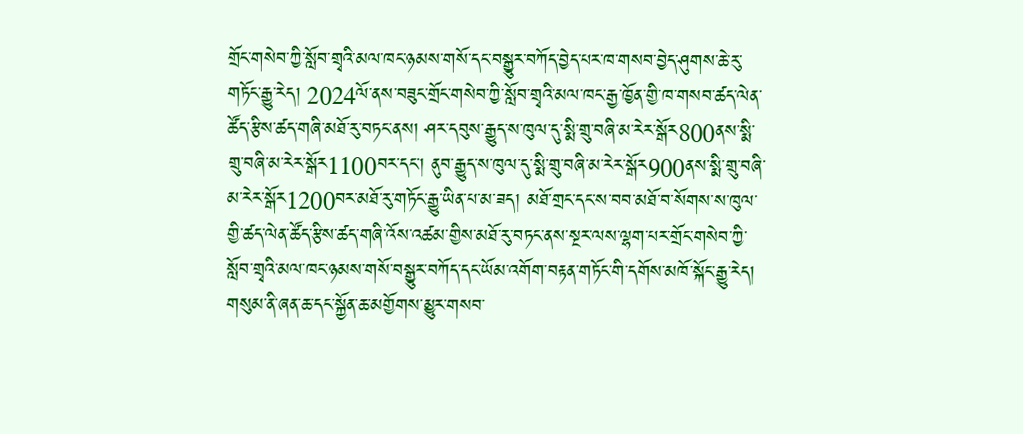གྲོང་གསེབ་ཀྱི་སློབ་གྲྭའི་མལ་ཁང་ཉམས་གསོ་དང་བསྒྱུར་བཀོད་བྱེད་པར་ཁ་གསབ་བྱེད་ཤུགས་ཆེ་རུ་གཏོང་རྒྱུ་རེད། 2024ལོ་ནས་བཟུང་གྲོང་གསེབ་ཀྱི་སློབ་གྲྭའི་མལ་ཁང་རྒྱ་ཁྱོན་གྱི་ཁ་གསབ་ཚད་ལེན་ཚོད་རྩིས་ཚད་གཞི་མཐོ་རུ་བཏང་ནས། ཤར་དབུས་རྒྱུད་ས་ཁུལ་དུ་སྨི་གྲུ་བཞི་མ་རེར་སྒོར800ནས་སྨི་གྲུ་བཞི་མ་རེར་སྒོར1100བར་དང་། ནུབ་རྒྱུད་ས་ཁུལ་དུ་སྨི་གྲུ་བཞི་མ་རེར་སྒོར900ནས་སྨི་གྲུ་བཞི་མ་རེར་སྒོར1200བར་མཐོ་རུ་གཏོང་རྒྱུ་ཡིན་པ་མ་ཟད། མཐོ་གྲང་དང་ས་བབ་མཐོ་བ་སོགས་ས་ཁུལ་གྱི་ཚད་ལེན་ཚོད་རྩིས་ཚད་གཞི་འོས་འཚམ་གྱིས་མཐོ་རུ་བཏང་ནས་སྔར་ལས་ལྷག་པར་གྲོང་གསེབ་ཀྱི་སློབ་གྲྭའི་མལ་ཁང་ཉམས་གསོ་བསྒྱུར་བཀོད་དང་ཡོམ་འགོག་བརྟན་གཏོང་གི་དགོས་མཁོ་སྐོང་རྒྱུ་རེད།
གསུམ་ནི་ཞན་ཆ་དང་སྐྱོན་ཆ་མགྱོགས་མྱུར་གསབ་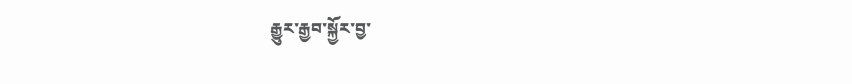རྒྱུར་རྒྱབ་སྐྱོར་བྱ་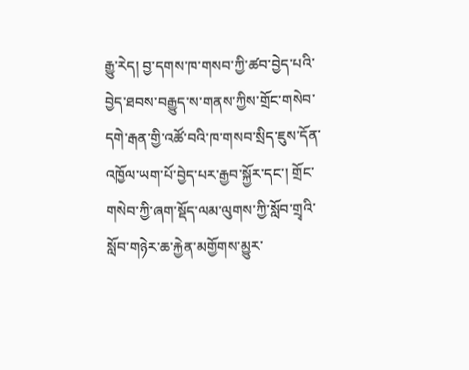རྒྱུ་རེད། བྱ་དགས་ཁ་གསབ་ཀྱི་ཚབ་བྱེད་པའི་བྱེད་ཐབས་བརྒྱུད་ས་གནས་ཀྱིས་གྲོང་གསེབ་དགེ་རྒན་གྱི་འཚོ་བའི་ཁ་གསབ་སྲིད་ཇུས་དོན་འཁྱོལ་ཡག་པོ་བྱེད་པར་རྒྱབ་སྐྱོར་དང་། གྲོང་གསེབ་ཀྱི་ཞག་སྡོད་ལམ་ལུགས་ཀྱི་སློབ་གྲྭའི་སློབ་གཉེར་ཆ་རྐྱེན་མགྱོགས་མྱུར་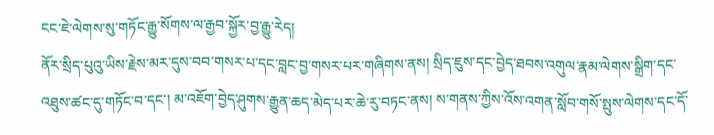ངང་ཇེ་ལེགས་སུ་གཏོང་རྒྱུ་སོགས་ལ་རྒྱབ་སྐྱོར་བྱ་རྒྱུ་རེད།
ནོར་སྲིད་པུའུ་ཡིས་རྗེས་མར་དུས་བབ་གསར་པ་དང་བླང་བྱ་གསར་པར་གཞིགས་ནས། སྲིད་ཇུས་དང་བྱེད་ཐབས་འགུལ་རྣམ་ལེགས་སྒྲིག་དང་འཐུས་ཚང་དུ་གཏོང་བ་དང་། མ་འཇོག་བྱེད་ཤུགས་རྒྱུན་ཆད་མེད་པར་ཆེ་རུ་བཏང་ནས། ས་གནས་ཀྱིས་འོས་འགན་སློབ་གསོ་སྤུས་ལེགས་དང་དོ་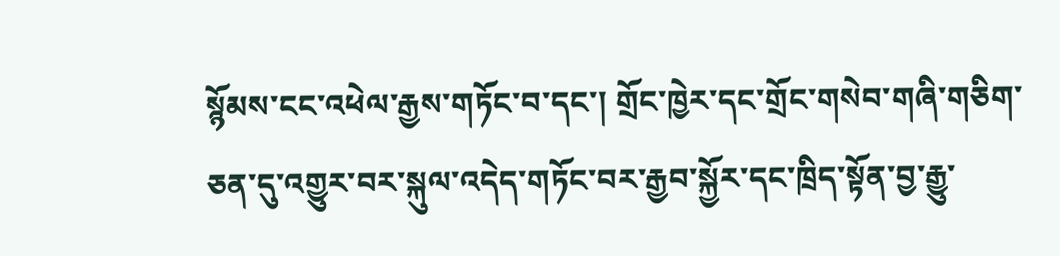སྙོམས་ངང་འཕེལ་རྒྱས་གཏོང་བ་དང་། གྲོང་ཁྱེར་དང་གྲོང་གསེབ་གཞི་གཅིག་ཅན་དུ་འགྱུར་བར་སྐུལ་འདེད་གཏོང་བར་རྒྱབ་སྐྱོར་དང་ཁྲིད་སྟོན་བྱ་རྒྱུ་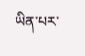ཡིན་པར་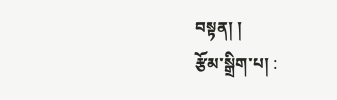བསྟན། །
རྩོམ་སྒྲིག་པ། :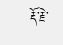རྡོ་རྗེ་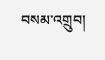བསམ་འགྲུབ།